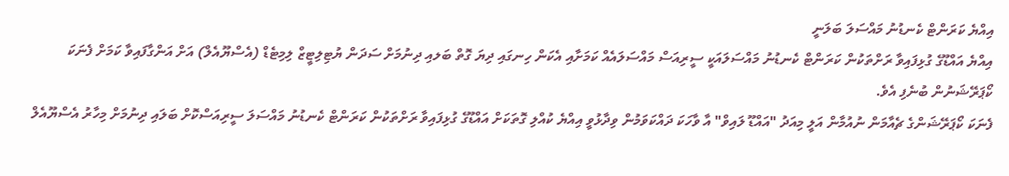އިއްޔެ ކަރަންޓް ކެނޑުނު މައްސަލަ ބަލަނީ
އިއްޔެ އައްޑޫގެ ގުޅިފައިވާ ރަށްތަކުން ކަރަންޓް ކެނޑުނު މައްސަލައަކީ ސީރިއަސް މައްސަލައެއް ކަމަށާއި އެކަން ހިނގައި ދިޔަ ގޮތް ބަލއި ދިނުމަށް ސަދަން ޔުޓިލިޓީޒް ލިމިޓެޑް (އެސްޔޫއެލް) އަށް އަންގާފައިވާ ކަމަށް ފެނަކަ ކޯޕަރޭޝަނުން ބުނެފި އެވެ.
ފެނަކަ ކޯޕަރޭޝަންގެ ޗެއާމަން ނުއުމާން އަލީ މިއަދު "އައްޑޫ ލައިވް" އާ ވާހަކަ ދައްކަވަމުން ވިދާޅުވީ އިއްޔެ ކުއްލި ގޮތަކަށް އައްޑޫގެ ގުޅިފައިވާ ރަށްތަކުން ކަރަންޓް ކެނޑުނު މައްސަލަ ސީރިއަސްކޮށް ބަލައި ދިނުމަށް މިހާރު އެސްޔޫއެލް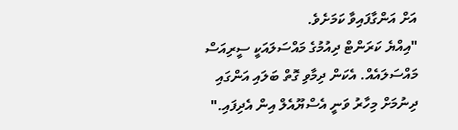އަށް އަންގާފައިވާ ކަމަށެވެ.
"އިއްޔެ ކަރަންޓް ދިއުމުގެ މައްސަލައަކީ ސީރިއަސް މައްސަލައެއް. އެކަން ދިމާވި ގޮތް ބަލައި އަންގައި ދިނުމަށް މިހާރު ވަނީ އެސްޔޫއެލް އިން އެދިފައި."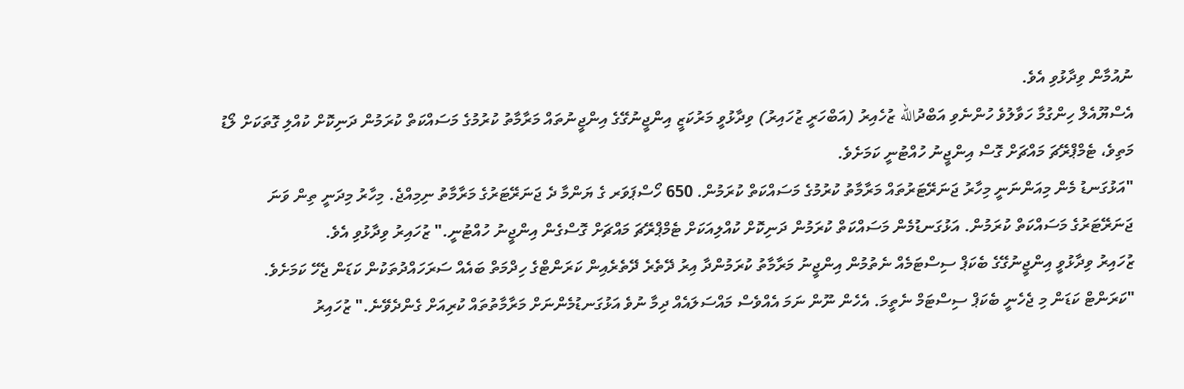ނުއުމާން ވިދާޅުވި އެވެ.
އެސްޔޫއެލް ހިންގުމާ ހަވާލުވެ ހުންނެވި އަބްދުالله ޒުހެއިރު (އަބްހަރީ ޒުހައިރު) ވިދާޅުވީ މަރުކަޒީ އިންޖީނުގޭގެ އިންޖީނުތައް މަރާމާތު ކުރުމުގެ މަސައްކަތް ކުރަމުން ދަނިކޮށް ކުއްލި ގޮތަކަށް ލޯޑު މަތިވެ، ޓެމްޕްރޭޗަ މައްޗަށް ގޮސް އިންޖީނު ހުއްޓުނީ ކަމަށެވެ.
"އަޅުގަނޑު މެން މިއަންނަނީ މިހާރު ޖަނަރޭޓަރުތައް މަރާމާތު ކުރުމުގެ މަސައްކަތް ކުރަމުން. 650 ހޯސްޕަވަރ ގެ ޔަންމާ ދެ ޖަނަރޭޓަރުގެ މަރާމާތު ނިމިއްޖެ. މިހާރު މިދަނީ ތިން ވަނަ ޖަނަރޭޓަރުގެ މަސައްކަތް ކުރަމުން. އަޅުގަނޑުމެން މަސައްކަތް ކުރަމުން ދަނިކޮށް ކުއްލިއަކަށް ޓެމްޕްރޭޗަ މައްޗަށް ގޮސްގެން އިންޖީނު ހުއްޓުނީ." ޒުހައިރު ވިދާޅުވި އެވެ.
ޒުހައިރު ވިދާޅުވީ އިންޖީނުގޭގެ ބެކަޕް ސިސްޓަމެއް ނެތުމުން އިންޖީނު މަރާމާތު ކުރަމުންދާ އިރު ދޭތެރެ ދޭތެރެއިން ކަރަންޓްގެ ހިދްމަތް ބައެއް ސަރަހައްދުތަކުން ކަޑަން ޖެހޭ ކަމަށެވެ.
"ކަރަންޓް ކަޑަން މި ޖެހެނީ ބެކަޕް ސިސްޓަމް ނެތީމަ. އެހެން ނޫން ނަމަ އެއްވެސް މައްސަލައެއް ދިމާ ނުވެ އަޅުގަނޑުމެންނަށް މަރާމާތުތައް ކުރިއަށް ގެންދެވޭނެ." ޒުހައިރު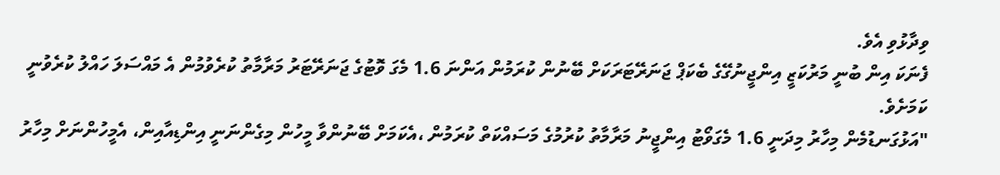ވިދާޅުވި އެވެ.
ފެނަކަ އިން ބުނީ މަރުކަޒީ އިންޖީނުގޭގެ ބެކަޕް ޖަނަރޭޓަރަކަށް ބޭނުން ކުރަމުން އަންނަ 1.6 މެގަ ވޮޓުގެ ޖަނަރޭޓަރު މަރާމާތު ކުރެވުމުން އެ މައްސަލަ ހައްލު ކުރެވުނީ ކަމަށެވެ.
"އަޅުގަނޑުމެން މިހާރު މިދަނީ 1.6 މެގަވޯޓު އިންޖީނު މަރާމާތު ކުރުމުގެ މަސައްކަތް ކުރަމުން ،އެކަމަށް ބޭނުންވާ މީހުން މިގެންނަނީ އިންޑިއާއިން، އެމީހުންނަށް މިހާރު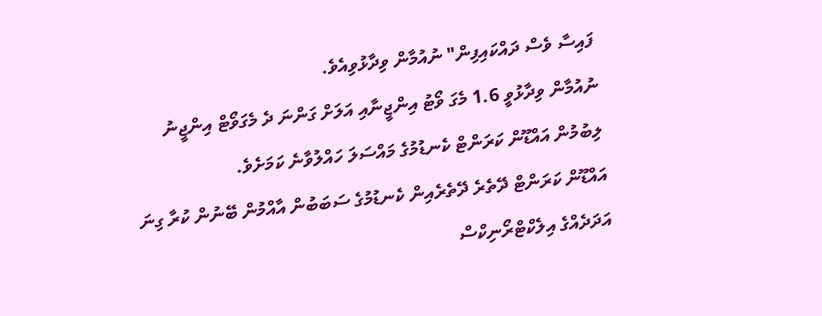ފައިސާ ވެސް ދައްކައިފިން" ނުއުމާން ވިދާޅުވިއެވެ.
ނުއުމާން ވިދާޅުވީ 1.6 މެގަ ވޯޓު އިންޖީނާއި އަލަށް ގަންނަ ދެ މެގަވޯޓް އިންޖީނު ލިބުމުން އައްޑޫން ކަރަންޓް ކެނޑުމުގެ މައްސަލަ ހައްލުވާނެ ކަމަށެވެ.
އައްޑޫން ކަރަންޓް ދޭތެރެ ދޭތެރެއިން ކެނޑުމުގެ ސަބަބުން އާއްމުން ބޭނުން ކުރާ ގިނަ އަދަދެއްގެ އިލެކްޓްރޯނިކްސް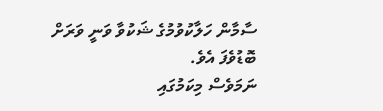ސާމާން ހަލާކުވުމުގެ ޝަކުވާ ވަނީ ވަރަށް ބޮޑުވެފަ އެވެ.
ނަމަވެސް މިކަމުގައި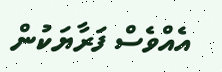އެއްވެސް ފަރާޔަކުން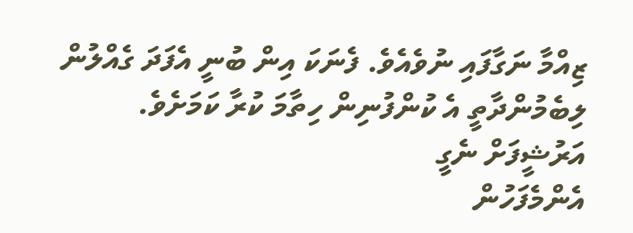ޒިއްމާ ނަގާފައި ނުވެއެވެ. ފެނަކަ އިން ބުނީ އެފަދަ ގެއްލުން ލިބެމުންދާތީ އެ ކުންފުނިން ހިތާމަ ކުރާ ކަމަށެވެ.
އަރުޝީފަށް ނެގީ
އެންމެފަހުން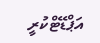އަޕްޑޭޓްކުރީ